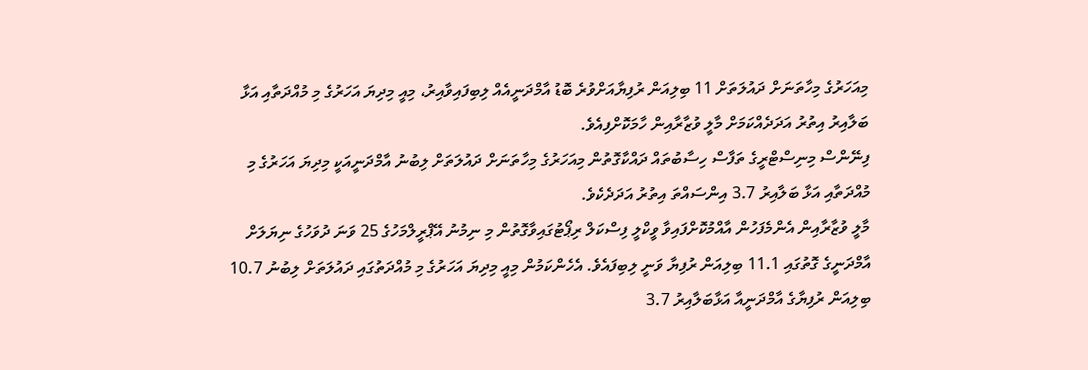މިއަހަރުގެ މިހާތަނަށް ދައުލަތަށް 11 ބިލިއަން ރުފިޔާއަށްވުރެ ބޮޑު އާމްދަނީއެއް ލިބިފައިވާއިރު، މިއީ މިދިޔަ އަހަރުގެ މި މުއްދަތާއި އަޅާ ބަލާއިރު އިތުރު އަދަދެއްކަމަށް މާލީ ވުޒާރާއިން ހާމަކޮށްފިއެވެ.
ފިނޭންސް މިނިސްޓްރީގެ ތަފާސް ހިސާބުތައް ދައްކާގޮތުން މިއަހަރުގެ މިހާތަނަށް ދައުލަތަށް ލިބުނު އާމްދަނީއަކީ މިދިޔަ އަހަރުގެ މި މުއްދަތާއި އަޅާ ބަލާއިރު 3.7 އިންސައްތަ އިތުރު އަދަދެކެވެ.
މާލީ ވުޒާރާއިން އެންމެފަހުން އާއްމުކޮށްފައިވާ ވީކްލީ ފިސްކަލް ރިޕޯޓުގައިވާގޮތުން މި ނިމުނު އޭޕްރީލްމަހުގެ 25 ވަނަ ދުވަހުގެ ނިޔަލަށް އާމްދަނީގެ ގޮތުގައި 11.1 ބިލިއަން ރުފިޔާ ވަނީ ލިބިފައެވެ. އެހެންކަމުން މިއީ މިދިޔަ އަހަރުގެ މި މުއްދަތުގައި ދައުލަތަށް ލިބުނު 10.7 ބިލިއަން ރުފިޔާގެ އާމްދަނީއާ އަޅާބަލާއިރު 3.7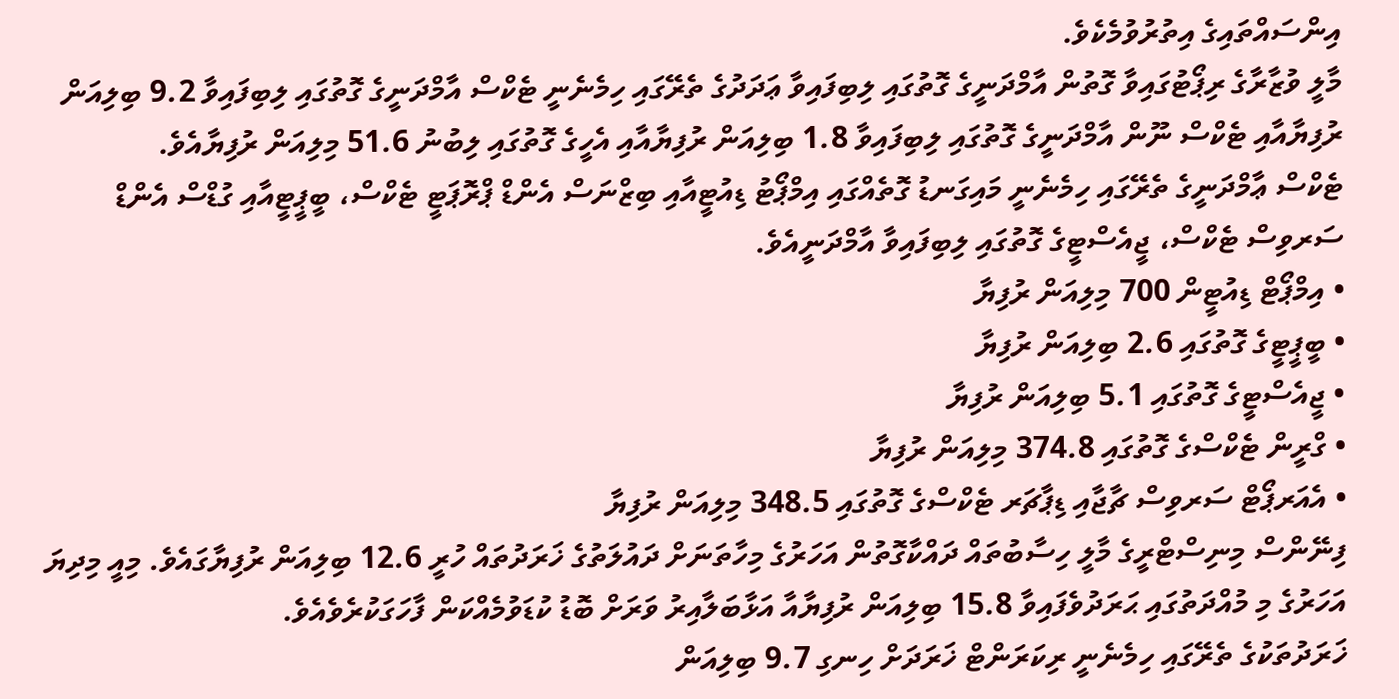އިންސައްތައިގެ އިތުރުވުމެކެވެ.
މާލީ ވުޒާރާގެ ރިޕޯޓުގައިވާ ގޮތުން އާމްދަނީގެ ގޮތުގައި ލިބިފައިވާ ޢަދަދުގެ ތެރޭގައި ހިމެނެނީ ޓެކްސް އާމްދަނީގެ ގޮތުގައި ލިބިފައިވާ 9.2 ބިލިއަން ރުފިޔާއާއި ޓެކްސް ނޫން އާމްދަނީގެ ގޮތުގައި ލިބިފައިވާ 1.8 ބިލިއަން ރުފިޔާއާއި އެހީގެ ގޮތުގައި ލިބުނު 51.6 މިލިއަން ރުފިޔާއެވެ.
ޓެކްސް ޢާމްދަނީގެ ތެރޭގައި ހިމެނެނީ މައިގަނޑު ގޮތެއްގައި އިމްޕޯޓު ޑިއުޓީއާއި ބިޒްނަސް އެންޑް ޕްރޮޕަޓީ ޓެކްސް، ބީޕީޓީއާއި ގުޑްސް އެންޑް ސަރވިސް ޓެކްސް، ޖީއެސްޓީގެ ގޮތުގައި ލިބިފައިވާ އާމްދަނީއެވެ.
• އިމްޕޯޓް ޑިއުޓީން 700 މިލިއަން ރުފިޔާ
• ބީޕީޓީގެ ގޮތުގައި 2.6 ބިލިއަން ރުފިޔާ
• ޖީއެސްޓީގެ ގޮތުގައި 5.1 ބިލިއަން ރުފިޔާ
• ގްރީން ޓެކްސްގެ ގޮތުގައި 374.8 މިލިއަން ރުފިޔާ
• އެއަރޕޯޓް ސަރވިސް ޗާޖާއި ޑިޕާޗަރ ޓެކްސްގެ ގޮތުގައި 348.5 މިލިއަން ރުފިޔާ
ފިނޭންސް މިނިސްޓްރީގެ މާލީ ހިސާބުތައް ދައްކާގޮތުން އަހަރުގެ މިހާތަނަށް ދައުލަތުގެ ޚަރަދުތައް ހުރީ 12.6 ބިލިއަން ރުފިޔާގައެވެ. މިއީ މިދިޔަ އަހަރުގެ މި މުއްދަތުގައި ޙަރަދުވެފައިވާ 15.8 ބިލިއަން ރުފިޔާއާ އަޅާބަލާއިރު ވަރަށް ބޮޑު ކުޑަވުމެއްކަން ފާހަގަކުރެވެއެވެ.
ޚަރަދުތަކުގެ ތެރޭގައި ހިމެނެނީ ރިކަރަންޓް ޚަރަދަށް ހިނގި 9.7 ބިލިއަން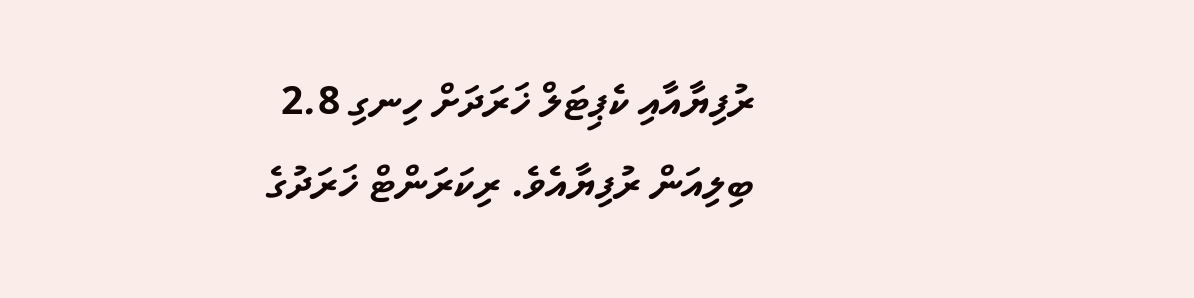ރުފިޔާއާއި ކެޕިޓަލް ޚަރަދަށް ހިނގި 2.8 ބިލިއަން ރުފިޔާއެވެ. ރިކަރަންޓް ޚަރަދުގެ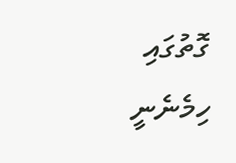ގޮތުގައި ހިމެނެނީ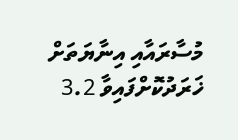މުސާރައާއި އިނާޔަތަށް ޚަރަދުކޮށްފައިވާ 3.2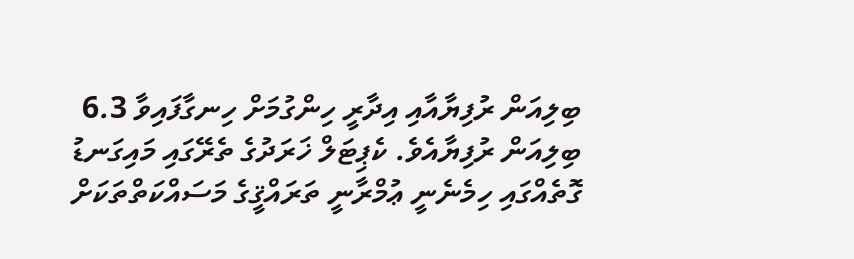ބިލިއަން ރުފިޔާއާއި އިދާރީ ހިންގުމަށް ހިނގާފައިވާ 6.3 ބިލިއަން ރުފިޔާއެވެ. ކެޕިޓަލް ޚަރަދުގެ ތެރޭގައި މައިގަނޑު ގޮތެއްގައި ހިމެނެނީ ޢުމްރާނީ ތަރައްޤީގެ މަސައްކަތްތަކަށް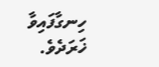ހިނގާފައިވާ ޚަރަދެވެ.